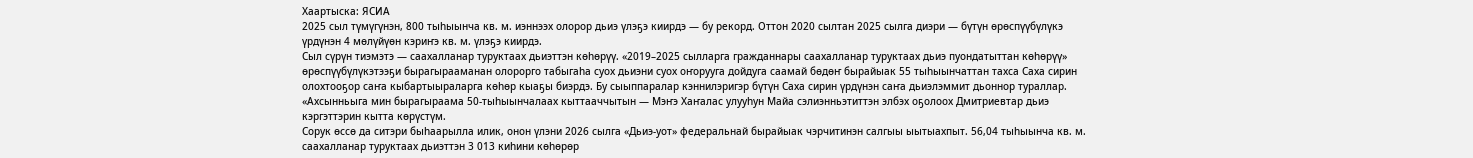Хаартыска: ЯСИА
2025 сыл түмүгүнэн, 800 тыһыынча кв. м. иэннээх олорор дьиэ үлэҕэ киирдэ — бу рекорд. Оттон 2020 сылтан 2025 сылга диэри — бүтүн өрөспүүбүлүкэ үрдүнэн 4 мөлүйүөн кэриҥэ кв. м. үлэҕэ киирдэ.
Сыл сүрүн тиэмэтэ — саахалланар туруктаах дьиэттэн көһөрүү. «2019–2025 сылларга гражданнары саахалланар туруктаах дьиэ пуондатыттан көһөрүү» өрөспүүбүлүкэтээҕи бырагырааманан олорорго табыгаһа суох дьиэни суох оҥорууга дойдуга саамай бөдөҥ бырайыак 55 тыһыынчаттан тахса Саха сирин олохтооҕор саҥа кыбартыыраларга көһөр кыаҕы биэрдэ. Бу сыыппаралар кэннилэригэр бүтүн Саха сирин үрдүнэн саҥа дьиэлэммит дьоннор тураллар.
«Ахсынньыга мин бырагыраама 50-тыһыынчалаах кыттааччытын — Мэҥэ Хаҥалас улууһун Майа сэлиэнньэтиттэн элбэх оҕолоох Дмитриевтар дьиэ кэргэттэрин кытта көрүстүм.
Сорук өссө да ситэри быһаарылла илик, онон үлэни 2026 сылга «Дьиэ-уот» федеральнай бырайыак чэрчитинэн салгыы ыытыахпыт. 56,04 тыһыынча кв. м. саахалланар туруктаах дьиэттэн 3 013 киһини көһөрөр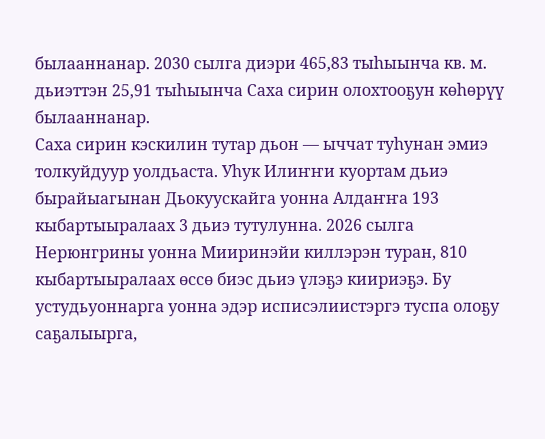былааннанар. 2030 сылга диэри 465,83 тыһыынча кв. м. дьиэттэн 25,91 тыһыынча Саха сирин олохтооҕун көһөрүү былааннанар.
Саха сирин кэскилин тутар дьон — ыччат туһунан эмиэ толкуйдуур уолдьаста. Уһук Илиҥҥи куортам дьиэ бырайыагынан Дьокуускайга уонна Алдаҥҥа 193 кыбартыыралаах 3 дьиэ тутулунна. 2026 сылга Нерюнгрины уонна Мииринэйи киллэрэн туран, 810 кыбартыыралаах өссө биэс дьиэ үлэҕэ киириэҕэ. Бу устудьуоннарга уонна эдэр исписэлиистэргэ туспа олоҕу саҕалыырга,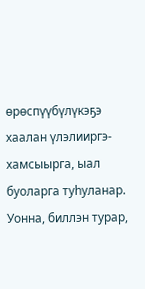өрөспүүбүлүкэҕэ хаалан үлэлииргэ-хамсыырга, ыал буоларга туһуланар.
Уонна, биллэн турар,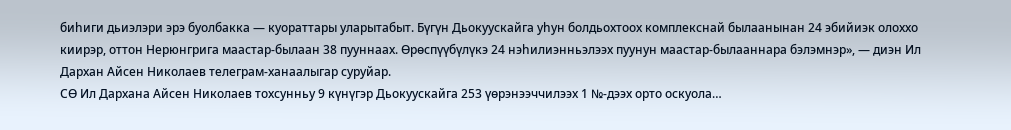биһиги дьиэлэри эрэ буолбакка — куораттары уларытабыт. Бүгүн Дьокуускайга уһун болдьохтоох комплекснай былаанынан 24 эбийиэк олоххо киирэр, оттон Нерюнгрига маастар-былаан 38 пууннаах. Өрөспүүбүлүкэ 24 нэһилиэнньэлээх пуунун маастар-былааннара бэлэмнэр», — диэн Ил Дархан Айсен Николаев телеграм-ханаалыгар суруйар.
СӨ Ил Дархана Айсен Николаев тохсунньу 9 күнүгэр Дьокуускайга 253 үөрэнээччилээх 1 №-дээх орто оскуола…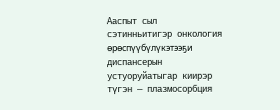Ааспыт сыл сэтинньитигэр онкология өрөспүүбүлүкэтээҕи диспансерын устуоруйатыгар киирэр түгэн — плазмосорбция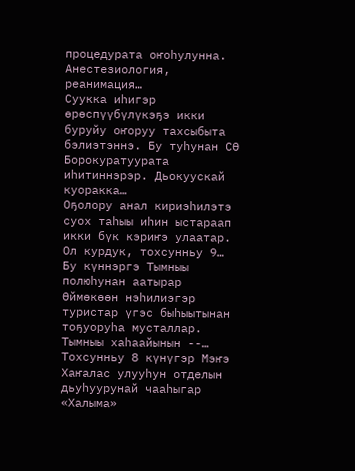процедурата оҥоһулунна. Анестезиология, реанимация…
Суукка иһигэр өрөспүүбүлүкэҕэ икки буруйу оҥоруу тахсыбыта бэлиэтэннэ. Бу туһунан СӨ Борокуратуурата иһитиннэрэр. Дьокуускай куоракка…
Оҕолору анал кириэһилэтэ суох таһыы иһин ыстараап икки бүк кэриҥэ улаатар. Ол курдук, тохсунньу 9…
Бу күннэргэ Тымныы полюһунан аатырар Өймөкөөн нэһилиэгэр туристар үгэс быһыытынан тоҕуоруһа мусталлар. Тымныы хаһаайынын --…
Тохсунньу 8 күнүгэр Мэҥэ Хаҥалас улууһун отделын дьуһуурунай чааһыгар «Халыма»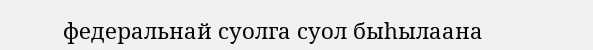федеральнай суолга суол быһылаана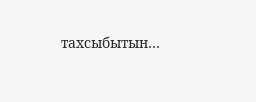тахсыбытын…